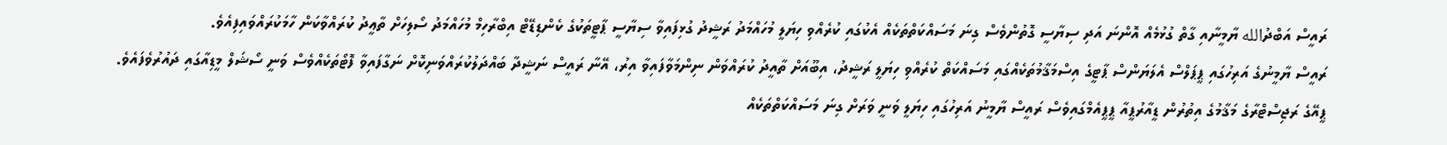ރައީސް އަބްދުالله ޔާމީނާއި ގާތް ގުޅުމެއް އޮންނަ އަދި ސިޔާސީ ގޮތުންވެސް ގިނަ މަސައްކަތްތަކެއް އެކުގައި ކުރެއްވި ހިޔަލީ މުހައްމަދު ރަޝީދު ގުޅިފައިވާ ސިޔާސީ ޕާޓީތަކުގެ ކެންޑިޑޭޓް އިބްރާހިމް މުހައްމަދު ސޯލިހަށް ތާޢީދު ކުރައްވާކަން ހާމަކުރައްވައިފިއެވެ.
ރައީސް ޔާމީނުގެ އަރިހުގައި ޕީޕަލްސް އެލަޔަންސް ޕާޓީގެ އިސްމަޤާމުތަކެއްގައި މަސައްކަތް ކުރެއްވި ހިޔަލީ ރަޝީދު، އިބޫއަށް ތާއީދު ކުރައްވަން ނިންމަވާފައިވާ އިރު، އޭނާ ރައީސް ނަޝީދާ ބައްދަލުކުރައްވަނިކޮށް ނަގާފައިވާ ފޮޓޯތަކެއްވެސް ވަނީ ސޯޝަލް މީޑިއާގައި ދައުރުވެފައެވެ.
ޕީއޭގެ ރަޖިސްޓްރާގެ މަޤާމުގެ އިތުރުން ޑީއާރުޕީއާ ޕީޕީއެމްގައިވެސް ރައީސް ޔާމީނު އަރިހުގައި ހިޔަލީ ވަނީ ވަރަށް ގިނަ މަސައްކަތްތަކެއް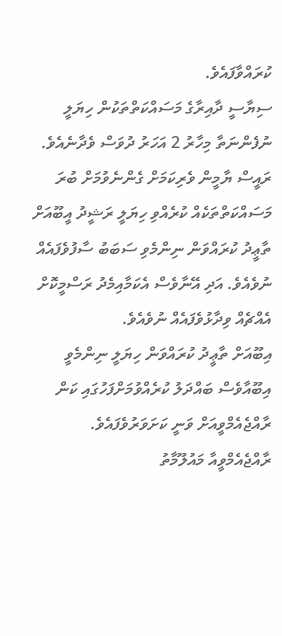ކުރައްވާފައެވެ.
ސިޔާސީ ދާއިރާގެ މަސައްކަތްތަކުން ހިޔަލީ ނުފެންނަތާ މިހާރު 2 އަހަރު ދުވަސް ވެދާނެއެވެ.
ރައީސް ޔާމީން ވެރިކަމަށް ގެންނެވުމަށް ބުރަ މަސައްކަތްތަކެއް ކުރެއްވި ހިޔަލީ ރަޝީދު އީބޫއަށް ތާޢީދު ކުރައްވަން ނިންމެވި ސަބަބު ސާފުވެފައެއް ނުވެއެވެ. އަދި އޭނާވެސް އެކަމާއިމެދު ރަސްމީކޮށް އެއްޗެއް ވިދާޅުވެފައެއް ނުވެއެވެ.
އިބޫއަށް ތާޢީދު ކުރައްވަން ހިޔަލީ ނިންމެވީ އިބޫއާވެސް ބައްދަލު ކުރެއްވުމަށްފަހުގައި ކަން ރާއްޖެއެމްވީއަށް ވަނީ ކަށަވަރުވެފައެވެ.
ރާއްޖެއެމްވީއާ މައުލޫމާތު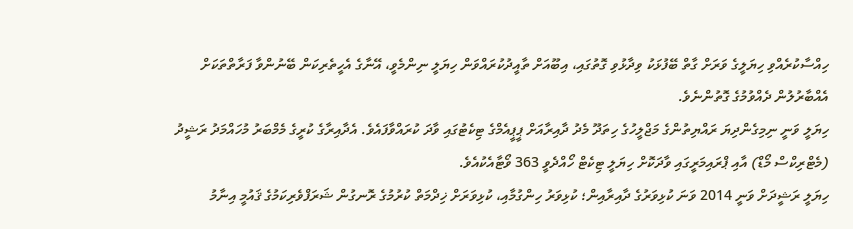ހިއްސާކުރެއްވި ހިޔަލީގެ ވަރަށް ގާތް ބޭފުޅަކު ވިދާޅުވި ގޮތުގައި، އިބޫއަށް ތާއީދުކުރައްވަން ހިޔަލީ ނިންމެވީ، އޭނާގެ އެހީތެރިކަން ބޭނުންވާ ފަރާތްތަކަށް އެއްބާރުލުން ދެއްވުމުގެ ގޮތުންނެވެ.
ހިޔަލީ ވަނީ ނިމިގެންދިޔަ ރައްޔިތުންގެ މަޖްލީހުގެ ހިތަދޫ މެދު ދާއިރާއަށް ޕީޕީއެމްގެ ޓިކެޓުގައި ވާދަ ކުރައްވާފައެވެ. އެދާއިރާގެ ކުރީގެ މެމްބަރު މުހައްމަދު ރަޝީދު (މެޓްރިކްސް މޯޑް) އާއި ޕްރައިމަރީގައި ވާދަކޮށް ހިޔަލީ ޓިކެޓް ހޯއްދެވީ 363 ވޯޓާއެކުއެވެ.
ހިޔަލީ ރަޝީދަށް ވަނީ 2014 ވަނަ ކުޅިވަރުގެ ދާއިރާއިން؛ ކުޅިވަރު ހިންގުމާއި، ކުޅިވަރަށް ޚިދްމަތް ކުރުމުގެ ރޮނގުން ޝަރަފްވެރިކަމުގެ ޤައުމީ އިނާމު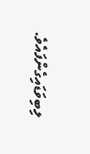ލިބިވަޑައިގެންފައެވެ.